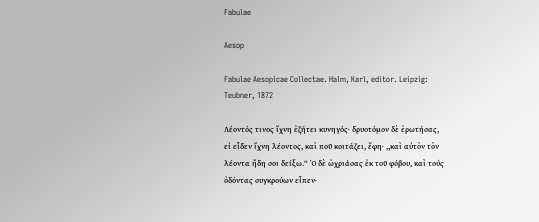Fabulae

Aesop

Fabulae Aesopicae Collectae. Halm, Karl, editor. Leipzig: Teubner, 1872

Λέοντός τινος ἴχνη ἐζήτει κυνηγός· δρυοτόμον δὲ ἐρωτήσας, εἰ εἶδεν ἴχνη λέοντος, καὶ ποῦ κοιτάζει, ἔφη· ,,καὶ αὐτὸν τὸν λέοντα ἤδη σοι δείξω.“ Ὁ δὲ ὠχριάσας ἐκ τοῦ φόβου, καὶ τούς ὀδόντας συγκρούων εἶπεν·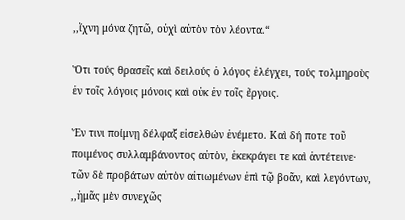,,ἴχνη μόνα ζητῶ, οὐχὶ αὐτὸν τὸν λέοντα.“

Ὅτι τούς θρασεῖς καὶ δειλούς ὁ λόγος ἐλέγχει, τούς τολμηροὺς ἐν τοῖς λόγοις μόνοις καὶ οὐκ ἐν τοῖς ἔργοις.

Ἔν τινι ποίμνῃ δέλφαξ εἰσελθών ἐνέμετο. Καὶ δή ποτε τοῦ ποιμένος συλλαμβάνοντος αὐτὸν, ἐκεκράγει τε καὶ ἀντέτεινε· τῶν δὲ προβάτων αὐτὸν αἰτιωμένων ἐπὶ τῷ βοᾶν, καὶ λεγόντων, ,,ἡμᾶς μὲν συνεχῶς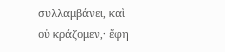συλλαμβάνει, καὶ οὐ κράζομεν,· ἔφη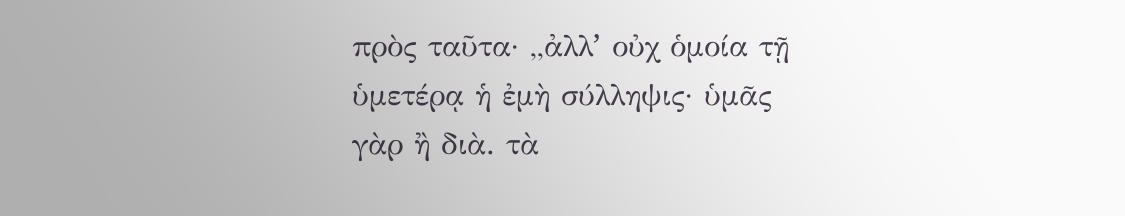πρὸς ταῦτα· ,,ἀλλʼ οὐχ ὁμοία τῇ ὑμετέρᾳ ἡ ἐμὴ σύλληψις· ὑμᾶς γὰρ ἢ διὰ. τὰ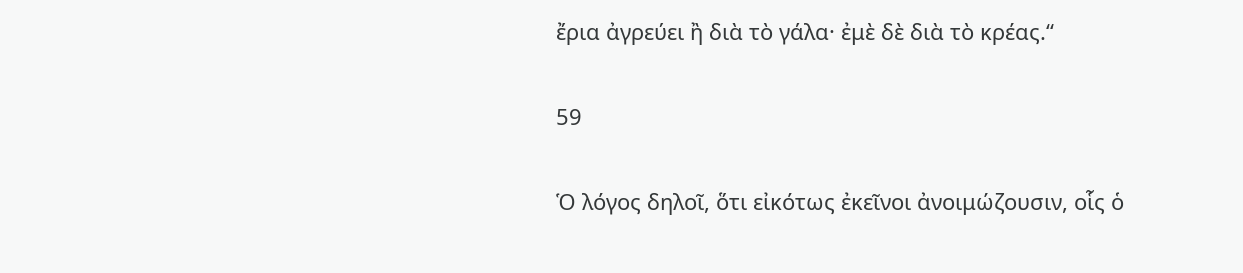ἔρια ἀγρεύει ἢ διὰ τὸ γάλα· ἐμὲ δὲ διὰ τὸ κρέας.“

59

Ὁ λόγος δηλοῖ, ὅτι εἰκότως ἐκεῖνοι ἀνοιμώζουσιν, οἷς ὁ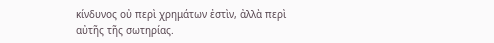κίνδυνος οὐ περὶ χρημάτων ἐστὶν, ἀλλὰ περὶ αὐτῆς τῆς σωτηρίας.